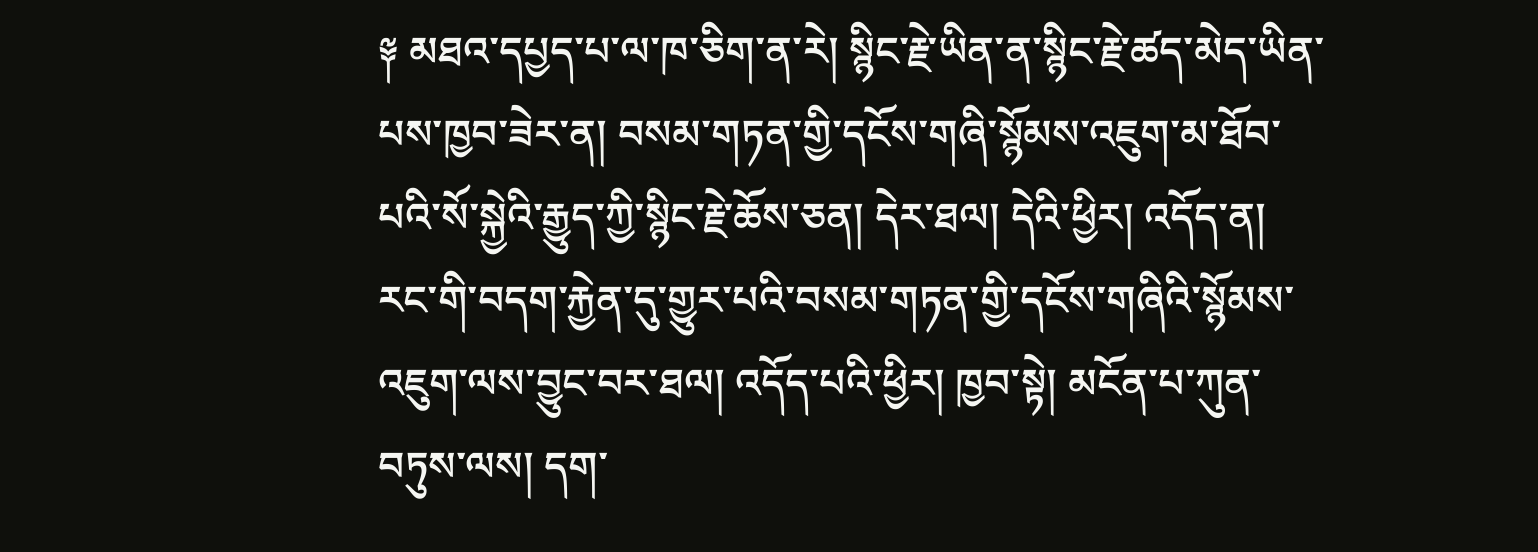༈ མཐའ་དཔྱད་པ་ལ་ཁ་ཅིག་ན་རེ། སྙིང་རྗེ་ཡིན་ན་སྙིང་རྗེ་ཚད་མེད་ཡིན་པས་ཁྱབ་ཟེར་ན། བསམ་གཏན་གྱི་དངོས་གཞི་སྙོམས་འཇུག་མ་ཐོབ་པའི་སོ་སྐྱེའི་རྒྱུད་ཀྱི་སྙིང་རྗེ་ཆོས་ཅན། དེར་ཐལ། དེའི་ཕྱིར། འདོད་ན། རང་གི་བདག་རྐྱེན་དུ་གྱུར་པའི་བསམ་གཏན་གྱི་དངོས་གཞིའི་སྙོམས་འཇུག་ལས་བྱུང་བར་ཐལ། འདོད་པའི་ཕྱིར། ཁྱབ་སྟེ། མངོན་པ་ཀུན་བཏུས་ལས། དག་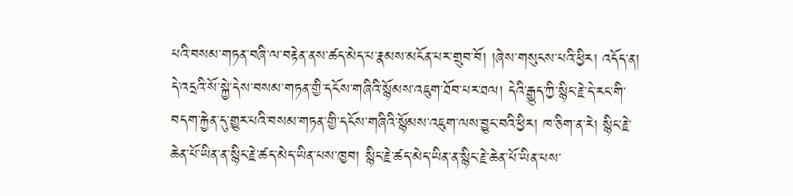པའི་བསམ་གཏན་བཞི་ལ་བརྟེན་ནས་ཚད་མེད་པ་རྣམས་མངོན་པར་གྲུབ་བོ། །ཞེས་གསུངས་པའི་ཕྱིར། འདོད་ན། དེ་འདྲའི་སོ་སྐྱེ་དེས་བསམ་གཏན་གྱི་དངོས་གཞིའི་སྙོམས་འཇུག་ཐོབ་པར་ཐལ། དེའི་རྒྱུད་ཀྱི་སྙིང་རྗེ་དེ་རང་གི་བདག་རྐྱེན་དུ་གྱུར་པའི་བསམ་གཏན་གྱི་དངོས་གཞིའི་སྙོམས་འཇུག་ལས་བྱུང་བའི་ཕྱིར། ཁ་ཅིག་ན་རེ། སྙིང་རྗེ་ཆེན་པོ་ཡིན་ན་སྙིང་རྗེ་ཚད་མེད་ཡིན་པས་ཁྱབ། སྙིང་རྗེ་ཚད་མེད་ཡིན་ན་སྙིང་རྗེ་ཆེན་པོ་ཡིན་པས་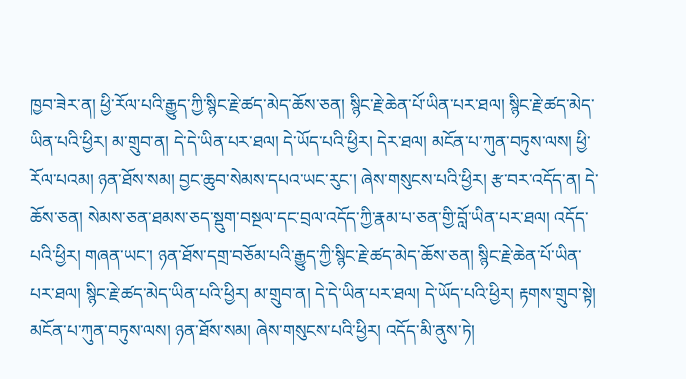ཁྱབ་ཟེར་ན། ཕྱི་རོལ་པའི་རྒྱུད་ཀྱི་སྙིང་རྗེ་ཚད་མེད་ཆོས་ཅན། སྙིང་རྗེ་ཆེན་པོ་ཡིན་པར་ཐལ། སྙིང་རྗེ་ཚད་མེད་ཡིན་པའི་ཕྱིར། མ་གྲུབ་ན། དེ་དེ་ཡིན་པར་ཐལ། དེ་ཡོད་པའི་ཕྱིར། དེར་ཐལ། མངོན་པ་ཀུན་བཏུས་ལས། ཕྱི་རོལ་པའམ། ཉན་ཐོས་སམ། བྱང་ཆུབ་སེམས་དཔའ་ཡང་རུང་། ཞེས་གསུངས་པའི་ཕྱིར། རྩ་བར་འདོད་ན། དེ་ཆོས་ཅན། སེམས་ཅན་ཐམས་ཅད་སྡུག་བསྔལ་དང་བྲལ་འདོད་ཀྱི་རྣམ་པ་ཅན་གྱི་བློ་ཡིན་པར་ཐལ། འདོད་པའི་ཕྱིར། གཞན་ཡང་། ཉན་ཐོས་དགྲ་བཅོམ་པའི་རྒྱུད་ཀྱི་སྙིང་རྗེ་ཚད་མེད་ཆོས་ཅན། སྙིང་རྗེ་ཆེན་པོ་ཡིན་པར་ཐལ། སྙིང་རྗེ་ཚད་མེད་ཡིན་པའི་ཕྱིར། མ་གྲུབ་ན། དེ་དེ་ཡིན་པར་ཐལ། དེ་ཡོད་པའི་ཕྱིར། རྟགས་གྲུབ་སྟེ། མངོན་པ་ཀུན་བཏུས་ལས། ཉན་ཐོས་སམ། ཞེས་གསུངས་པའི་ཕྱིར། འདོད་མི་ནུས་ཏེ།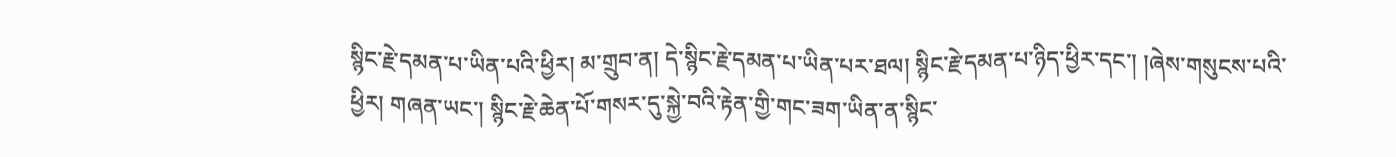སྙིང་རྗེ་དམན་པ་ཡིན་པའི་ཕྱིར། མ་གྲུབ་ན། དེ་སྙིང་རྗེ་དམན་པ་ཡིན་པར་ཐལ། སྙིང་རྗེ་དམན་པ་ཉིད་ཕྱིར་དང་། །ཞེས་གསུངས་པའི་ཕྱིར། གཞན་ཡང་། སྙིང་རྗེ་ཆེན་པོ་གསར་དུ་སྐྱེ་བའི་རྟེན་གྱི་གང་ཟག་ཡིན་ན་སྙིང་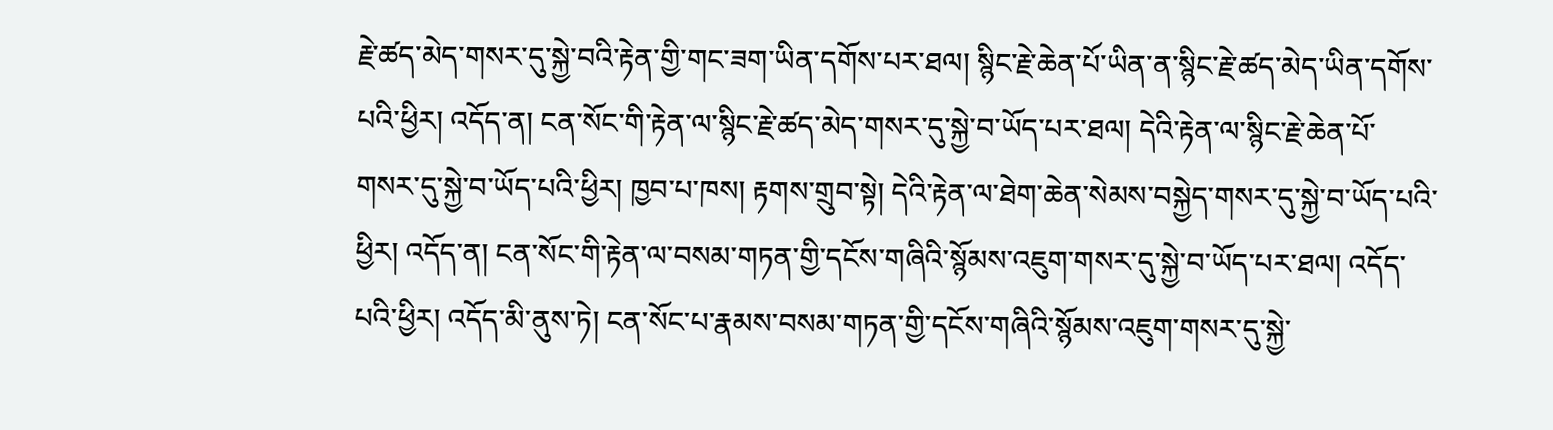རྗེ་ཚད་མེད་གསར་དུ་སྐྱེ་བའི་རྟེན་གྱི་གང་ཟག་ཡིན་དགོས་པར་ཐལ། སྙིང་རྗེ་ཆེན་པོ་ཡིན་ན་སྙིང་རྗེ་ཚད་མེད་ཡིན་དགོས་པའི་ཕྱིར། འདོད་ན། ངན་སོང་གི་རྟེན་ལ་སྙིང་རྗེ་ཚད་མེད་གསར་དུ་སྐྱེ་བ་ཡོད་པར་ཐལ། དེའི་རྟེན་ལ་སྙིང་རྗེ་ཆེན་པོ་གསར་དུ་སྐྱེ་བ་ཡོད་པའི་ཕྱིར། ཁྱབ་པ་ཁས། རྟགས་གྲུབ་སྟེ། དེའི་རྟེན་ལ་ཐེག་ཆེན་སེམས་བསྐྱེད་གསར་དུ་སྐྱེ་བ་ཡོད་པའི་ཕྱིར། འདོད་ན། ངན་སོང་གི་རྟེན་ལ་བསམ་གཏན་གྱི་དངོས་གཞིའི་སྙོམས་འཇུག་གསར་དུ་སྐྱེ་བ་ཡོད་པར་ཐལ། འདོད་པའི་ཕྱིར། འདོད་མི་ནུས་ཏེ། ངན་སོང་པ་རྣམས་བསམ་གཏན་གྱི་དངོས་གཞིའི་སྙོམས་འཇུག་གསར་དུ་སྐྱེ་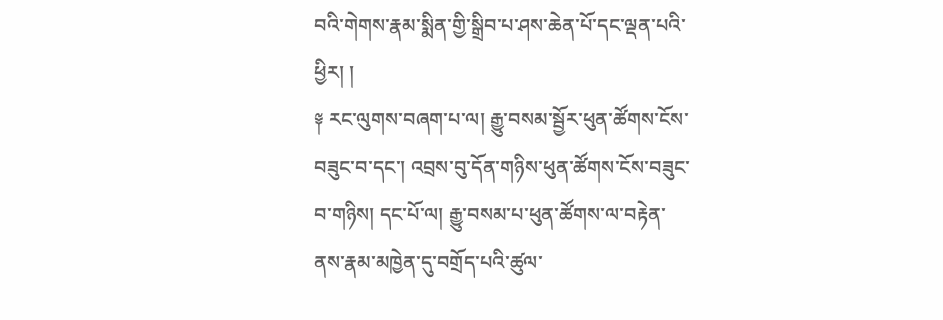བའི་གེགས་རྣམ་སྨིན་གྱི་སྒྲིབ་པ་ཤས་ཆེན་པོ་དང་ལྡན་པའི་ཕྱིར། །
༈ རང་ལུགས་བཞག་པ་ལ། རྒྱུ་བསམ་སྦྱོར་ཕུན་ཚོགས་ངོས་བཟུང་བ་དང་། འབྲས་བུ་དོན་གཉིས་ཕུན་ཚོགས་ངོས་བཟུང་བ་གཉིས། དང་པོ་ལ། རྒྱུ་བསམ་པ་ཕུན་ཚོགས་ལ་བརྟེན་ནས་རྣམ་མཁྱེན་དུ་བགྲོད་པའི་ཚུལ་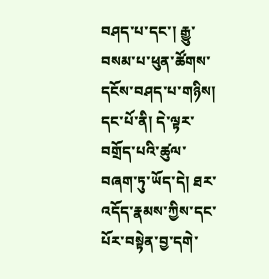བཤད་པ་དང་། རྒྱུ་བསམ་པ་ཕུན་ཚོགས་དངོས་བཤད་པ་གཉིས། དང་པོ་ནི། དེ་ལྟར་བགྲོད་པའི་ཚུལ་བཞག་ཏུ་ཡོད་དེ། ཐར་འདོད་རྣམས་ཀྱིས་དང་པོར་བསྟེན་བྱ་དགེ་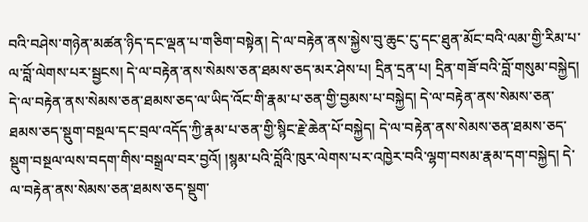བའི་བཤེས་གཉེན་མཚན་ཉིད་དང་ལྡན་པ་གཅིག་བསྟེན། དེ་ལ་བརྟེན་ནས་སྐྱེས་བུ་ཆུང་ངུ་དང་ཐུན་མོང་བའི་ལམ་གྱི་རིམ་པ་ལ་བློ་ལེགས་པར་སྦྱངས། དེ་ལ་བརྟེན་ནས་སེམས་ཅན་ཐམས་ཅད་མར་ཤེས་པ། དྲིན་དྲན་པ། དྲིན་གཟོ་བའི་བློ་གསུམ་བསྐྱེད། དེ་ལ་བརྟེན་ནས་སེམས་ཅན་ཐམས་ཅད་ལ་ཡིད་འོང་གི་རྣམ་པ་ཅན་གྱི་བྱམས་པ་བསྐྱེད། དེ་ལ་བརྟེན་ནས་སེམས་ཅན་ཐམས་ཅད་སྡུག་བསྔལ་དང་བྲལ་འདོད་ཀྱི་རྣམ་པ་ཅན་གྱི་སྙིང་རྗེ་ཆེན་པོ་བསྐྱེད། དེ་ལ་བརྟེན་ནས་སེམས་ཅན་ཐམས་ཅད་སྡུག་བསྔལ་ལས་བདག་གིས་བསྒྲལ་བར་བྱའོ། །སྙམ་པའི་བློའི་ཁུར་ལེགས་པར་འཁྱེར་བའི་ལྷག་བསམ་རྣམ་དག་བསྐྱེད། དེ་ལ་བརྟེན་ནས་སེམས་ཅན་ཐམས་ཅད་སྡུག་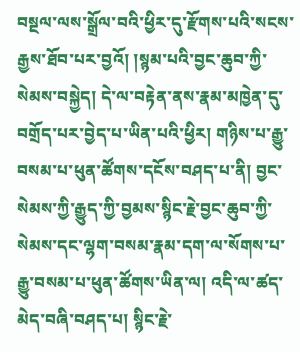བསྔལ་ལས་སྒྲོལ་བའི་ཕྱིར་དུ་རྫོགས་པའི་སངས་རྒྱས་ཐོབ་པར་བྱའོ། །སྙམ་པའི་བྱང་ཆུབ་ཀྱི་སེམས་བསྐྱེད། དེ་ལ་བརྟེན་ནས་རྣམ་མཁྱེན་དུ་བགྲོད་པར་བྱེད་པ་ཡིན་པའི་ཕྱིར། གཉིས་པ་རྒྱུ་བསམ་པ་ཕུན་ཚོགས་དངོས་བཤད་པ་ནི། བྱང་སེམས་ཀྱི་རྒྱུད་ཀྱི་བྱམས་སྙིང་རྗེ་བྱང་ཆུབ་ཀྱི་སེམས་དང་ལྷག་བསམ་རྣམ་དག་ལ་སོགས་པ་རྒྱུ་བསམ་པ་ཕུན་ཚོགས་ཡིན་ལ། འདི་ལ་ཚད་མེད་བཞི་བཤད་པ། སྙིང་རྗེ་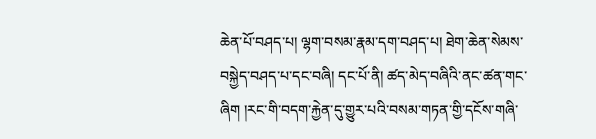ཆེན་པོ་བཤད་པ། ལྷག་བསམ་རྣམ་དག་བཤད་པ། ཐེག་ཆེན་སེམས་བསྐྱེད་བཤད་པ་དང་བཞི། དང་པོ་ནི། ཚད་མེད་བཞིའི་ནང་ཚན་གང་ཞིག །རང་གི་བདག་རྐྱེན་དུ་གྱུར་པའི་བསམ་གཏན་གྱི་དངོས་གཞི་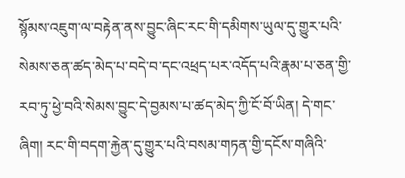སྙོམས་འཇུག་ལ་བརྟེན་ནས་བྱུང་ཞིང་རང་གི་དམིགས་ཡུལ་དུ་གྱུར་པའི་སེམས་ཅན་ཚད་མེད་པ་བདེ་བ་དང་འཕྲད་པར་འདོད་པའི་རྣམ་པ་ཅན་གྱི་རབ་ཏུ་ཕྱེ་བའི་སེམས་བྱུང་དེ་བྱམས་པ་ཚད་མེད་ཀྱི་ངོ་བོ་ཡིན། དེ་གང་ཞིག། རང་གི་བདག་རྐྱེན་དུ་གྱུར་པའི་བསམ་གཏན་གྱི་དངོས་གཞིའི་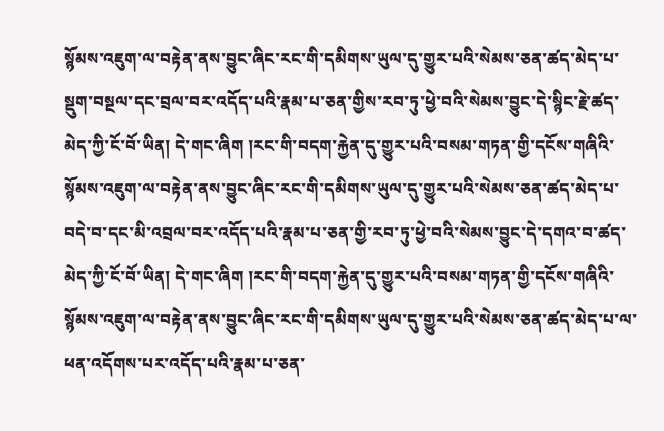སྙོམས་འཇུག་ལ་བརྟེན་ནས་བྱུང་ཞིང་རང་གི་དམིགས་ཡུལ་དུ་གྱུར་པའི་སེམས་ཅན་ཚད་མེད་པ་སྡུག་བསྔལ་དང་བྲལ་བར་འདོད་པའི་རྣམ་པ་ཅན་གྱིས་རབ་ཏུ་ཕྱེ་བའི་སེམས་བྱུང་དེ་སྙིང་རྗེ་ཚད་མེད་ཀྱི་ངོ་བོ་ཡིན། དེ་གང་ཞིག །རང་གི་བདག་རྐྱེན་དུ་གྱུར་པའི་བསམ་གཏན་གྱི་དངོས་གཞིའི་སྙོམས་འཇུག་ལ་བརྟེན་ནས་བྱུང་ཞིང་རང་གི་དམིགས་ཡུལ་དུ་གྱུར་པའི་སེམས་ཅན་ཚད་མེད་པ་བདེ་བ་དང་མི་འབྲལ་བར་འདོད་པའི་རྣམ་པ་ཅན་གྱི་རབ་ཏུ་ཕྱེ་བའི་སེམས་བྱུང་དེ་དགའ་བ་ཚད་མེད་ཀྱི་ངོ་བོ་ཡིན། དེ་གང་ཞིག །རང་གི་བདག་རྐྱེན་དུ་གྱུར་པའི་བསམ་གཏན་གྱི་དངོས་གཞིའི་སྙོམས་འཇུག་ལ་བརྟེན་ནས་བྱུང་ཞིང་རང་གི་དམིགས་ཡུལ་དུ་གྱུར་པའི་སེམས་ཅན་ཚད་མེད་པ་ལ་ཕན་འདོགས་པར་འདོད་པའི་རྣམ་པ་ཅན་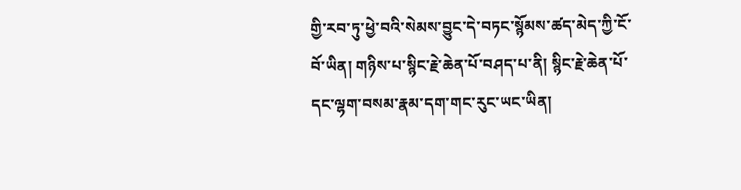གྱི་རབ་ཏུ་ཕྱེ་བའི་སེམས་བྱུང་དེ་བཏང་སྙོམས་ཚད་མེད་ཀྱི་ངོ་བོ་ཡིན། གཉིས་པ་སྙིང་རྗེ་ཆེན་པོ་བཤད་པ་ནི། སྙིང་རྗེ་ཆེན་པོ་དང་ལྷག་བསམ་རྣམ་དག་གང་རུང་ཡང་ཡིན།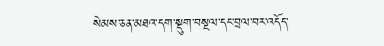སེམས་ཅན་མཐའ་དག་སྡུག་བསྔལ་དང་བྲལ་བར་འདོད་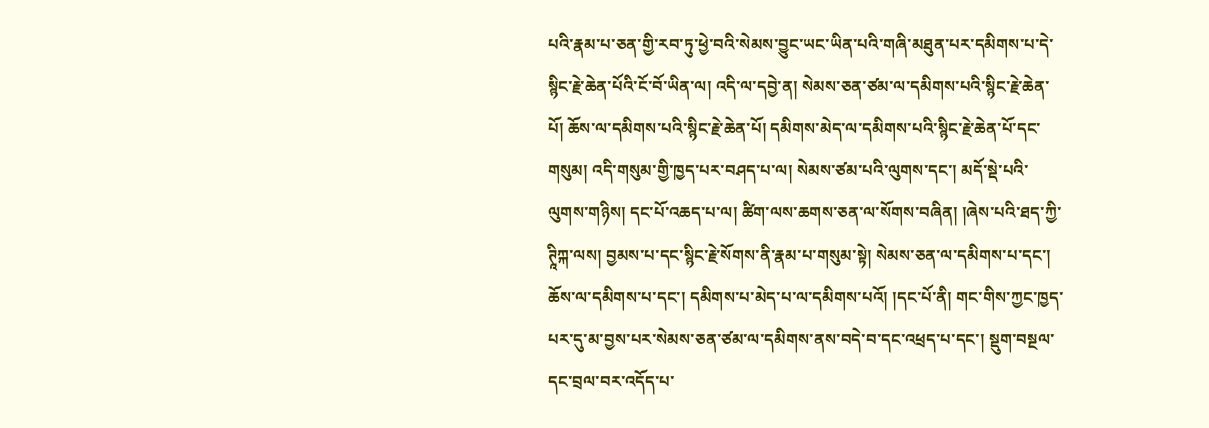པའི་རྣམ་པ་ཅན་གྱི་རབ་ཏུ་ཕྱེ་བའི་སེམས་བྱུང་ཡང་ཡིན་པའི་གཞི་མཐུན་པར་དམིགས་པ་དེ་སྙིང་རྗེ་ཆེན་པོའི་ངོ་བོ་ཡིན་ལ། འདི་ལ་དབྱེ་ན། སེམས་ཅན་ཙམ་ལ་དམིགས་པའི་སྙིང་རྗེ་ཆེན་པོ། ཆོས་ལ་དམིགས་པའི་སྙིང་རྗེ་ཆེན་པོ། དམིགས་མེད་ལ་དམིགས་པའི་སྙིང་རྗེ་ཆེན་པོ་དང་གསུམ། འདི་གསུམ་གྱི་ཁྱད་པར་བཤད་པ་ལ། སེམས་ཙམ་པའི་ལུགས་དང་། མདོ་སྡེ་པའི་ལུགས་གཉིས། དང་པོ་འཆད་པ་ལ། ཚིག་ལས་ཆགས་ཅན་ལ་སོགས་བཞིན། །ཞེས་པའི་ཐད་ཀྱི་ཊཱིཀྐ་ལས། བྱམས་པ་དང་སྙིང་རྗེ་སོགས་ནི་རྣམ་པ་གསུམ་སྟེ། སེམས་ཅན་ལ་དམིགས་པ་དང་། ཆོས་ལ་དམིགས་པ་དང་། དམིགས་པ་མེད་པ་ལ་དམིགས་པའོ། །དང་པོ་ནི། གང་གིས་ཀྱང་ཁྱད་པར་དུ་མ་བྱས་པར་སེམས་ཅན་ཙམ་ལ་དམིགས་ནས་བདེ་བ་དང་འཕྲད་པ་དང་། སྡུག་བསྔལ་དང་བྲལ་བར་འདོད་པ་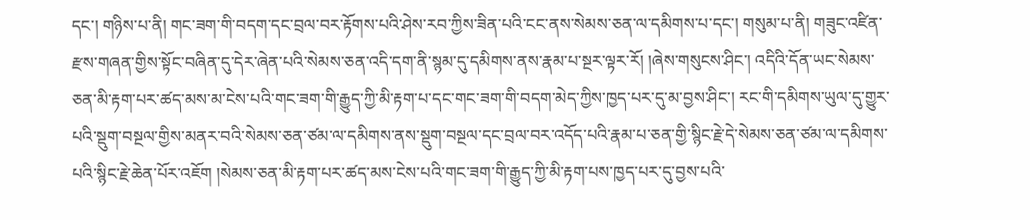དང་། གཉིས་པ་ནི། གང་ཟག་གི་བདག་དང་བྲལ་བར་རྟོགས་པའི་ཤེས་རབ་ཀྱིས་ཟིན་པའི་ངང་ནས་སེམས་ཅན་ལ་དམིགས་པ་དང་། གསུམ་པ་ནི། གཟུང་འཛིན་རྫས་གཞན་གྱིས་སྟོང་བཞིན་དུ་དེར་ཞེན་པའི་སེམས་ཅན་འདི་དག་ནི་སྙམ་དུ་དམིགས་ནས་རྣམ་པ་སྔར་ལྟར་རོ། །ཞེས་གསུངས་ཤིང་། འདིའི་དོན་ཡང་སེམས་ཅན་མི་རྟག་པར་ཚད་མས་མ་ངེས་པའི་གང་ཟག་གི་རྒྱུད་ཀྱི་མི་རྟག་པ་དང་གང་ཟག་གི་བདག་མེད་ཀྱིས་ཁྱད་པར་དུ་མ་བྱས་ཤིང་། རང་གི་དམིགས་ཡུལ་དུ་གྱུར་པའི་སྡུག་བསྔལ་གྱིས་མནར་བའི་སེམས་ཅན་ཙམ་ལ་དམིགས་ནས་སྡུག་བསྔལ་དང་བྲལ་བར་འདོད་པའི་རྣམ་པ་ཅན་གྱི་སྙིང་རྗེ་དེ་སེམས་ཅན་ཙམ་ལ་དམིགས་པའི་སྙིང་རྗེ་ཆེན་པོར་འཇོག །སེམས་ཅན་མི་རྟག་པར་ཚད་མས་ངེས་པའི་གང་ཟག་གི་རྒྱུད་ཀྱི་མི་རྟག་པས་ཁྱད་པར་དུ་བྱས་པའི་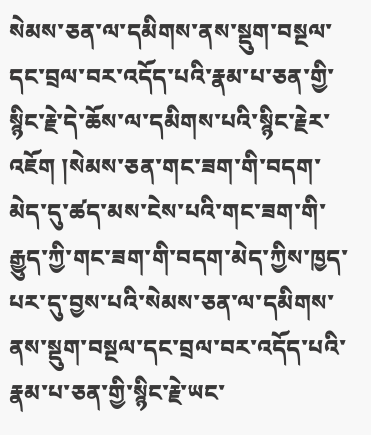སེམས་ཅན་ལ་དམིགས་ནས་སྡུག་བསྔལ་དང་བྲལ་བར་འདོད་པའི་རྣམ་པ་ཅན་གྱི་སྙིང་རྗེ་དེ་ཆོས་ལ་དམིགས་པའི་སྙིང་རྗེར་འཇོག །སེམས་ཅན་གང་ཟག་གི་བདག་མེད་དུ་ཚད་མས་ངེས་པའི་གང་ཟག་གི་རྒྱུད་ཀྱི་གང་ཟག་གི་བདག་མེད་ཀྱིས་ཁྱད་པར་དུ་བྱས་པའི་སེམས་ཅན་ལ་དམིགས་ནས་སྡུག་བསྔལ་དང་བྲལ་བར་འདོད་པའི་རྣམ་པ་ཅན་གྱི་སྙིང་རྗེ་ཡང་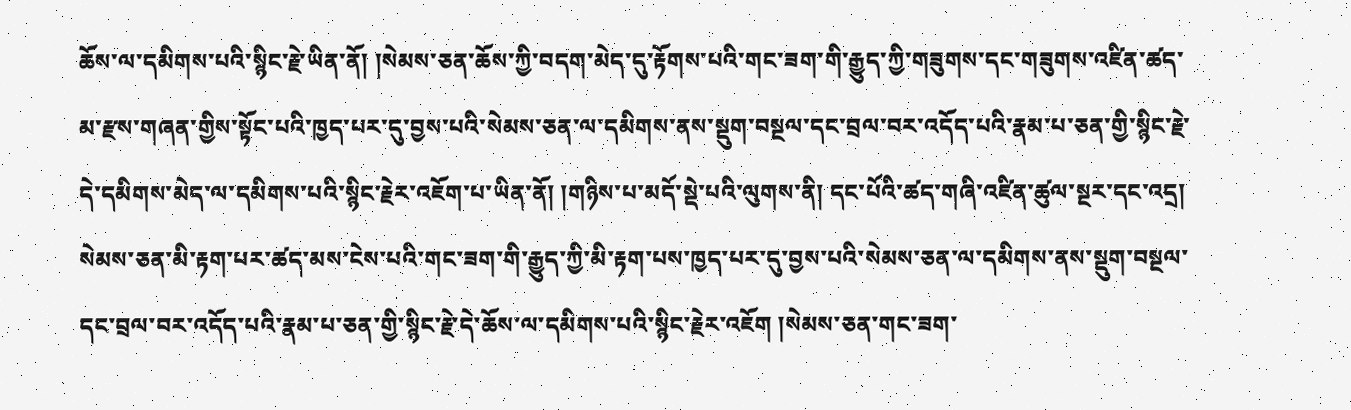ཆོས་ལ་དམིགས་པའི་སྙིང་རྗེ་ཡིན་ནོ། །སེམས་ཅན་ཆོས་ཀྱི་བདག་མེད་དུ་རྟོགས་པའི་གང་ཟག་གི་རྒྱུད་ཀྱི་གཟུགས་དང་གཟུགས་འཛིན་ཚད་མ་རྫས་གཞན་གྱིས་སྟོང་པའི་ཁྱད་པར་དུ་བྱས་པའི་སེམས་ཅན་ལ་དམིགས་ནས་སྡུག་བསྔལ་དང་བྲལ་བར་འདོད་པའི་རྣམ་པ་ཅན་གྱི་སྙིང་རྗེ་དེ་དམིགས་མེད་ལ་དམིགས་པའི་སྙིང་རྗེར་འཇོག་པ་ཡིན་ནོ། །གཉིས་པ་མདོ་སྡེ་པའི་ལུགས་ནི། དང་པོའི་ཚད་གཞི་འཛིན་ཚུལ་སྔར་དང་འདྲ། སེམས་ཅན་མི་རྟག་པར་ཚད་མས་ངེས་པའི་གང་ཟག་གི་རྒྱུད་ཀྱི་མི་རྟག་པས་ཁྱད་པར་དུ་བྱས་པའི་སེམས་ཅན་ལ་དམིགས་ནས་སྡུག་བསྔལ་དང་བྲལ་བར་འདོད་པའི་རྣམ་པ་ཅན་གྱི་སྙིང་རྗེ་དེ་ཆོས་ལ་དམིགས་པའི་སྙིང་རྗེར་འཇོག །སེམས་ཅན་གང་ཟག་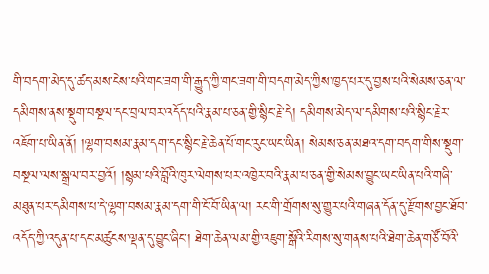གི་བདག་མེད་དུ་ཚད་མས་ངེས་པའི་གང་ཟག་གི་རྒྱུད་ཀྱི་གང་ཟག་གི་བདག་མེད་ཀྱིས་ཁྱད་པར་དུ་བྱས་པའི་སེམས་ཅན་ལ་དམིགས་ནས་སྡུག་བསྔལ་དང་བྲལ་བར་འདོད་པའི་རྣམ་པ་ཅན་གྱི་སྙིང་རྗེ་དེ། དམིགས་མེད་ལ་དམིགས་པའི་སྙིང་རྗེར་འཇོག་པ་ཡིན་ནོ། །ལྷག་བསམ་རྣམ་དག་དང་སྙིང་རྗེ་ཆེན་པོ་གང་རུང་ཡང་ཡིན། སེམས་ཅན་མཐའ་དག་བདག་གིས་སྡུག་བསྔལ་ལས་སྒྲལ་བར་བྱའོ། །སྙམ་པའི་བློའི་ཁུར་ལེགས་པར་འཁྱེར་བའི་རྣམ་པ་ཅན་གྱི་སེམས་བྱུང་ཡང་ཡིན་པའི་གཞི་མཐུན་པར་དམིགས་པ་དེ་ལྷག་བསམ་རྣམ་དག་གི་ངོ་བོ་ཡིན་ལ། རང་གི་གྲོགས་སུ་གྱུར་པའི་གཞན་དོན་དུ་རྫོགས་བྱང་ཐོབ་འདོད་ཀྱི་འདུན་པ་དང་མཚུངས་ལྡན་དུ་བྱུང་ཞིང་། ཐེག་ཆེན་ལམ་གྱི་འཇུག་སྒོའི་རིགས་སུ་གནས་པའི་ཐེག་ཆེན་གཙོ་བོའི་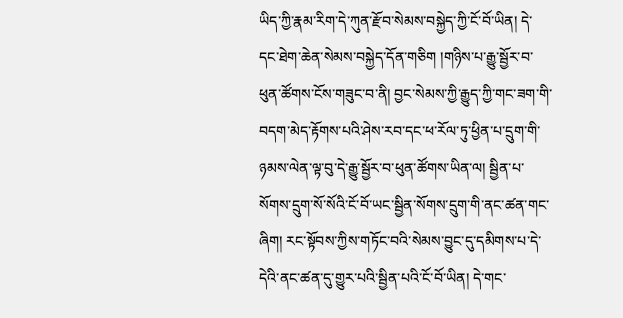ཡིད་ཀྱི་རྣམ་རིག་དེ་ཀུན་རྫོབ་སེམས་བསྐྱེད་ཀྱི་ངོ་བོ་ཡིན། དེ་དང་ཐེག་ཆེན་སེམས་བསྐྱེད་དོན་གཅིག །གཉིས་པ་རྒྱུ་སྦྱོར་བ་ཕུན་ཚོགས་ངོས་གཟུང་བ་ནི། བྱང་སེམས་ཀྱི་རྒྱུད་ཀྱི་གང་ཟག་གི་བདག་མེད་རྟོགས་པའི་ཤེས་རབ་དང་ཕ་རོལ་ཏུ་ཕྱིན་པ་དྲུག་གི་ཉམས་ལེན་ལྟ་བུ་དེ་རྒྱུ་སྦྱོར་བ་ཕུན་ཚོགས་ཡིན་ལ། སྦྱིན་པ་སོགས་དྲུག་སོ་སོའི་ངོ་བོ་ཡང་སྦྱིན་སོགས་དྲུག་གི་ནང་ཚན་གང་ཞིག། རང་སྟོབས་ཀྱིས་གཏོང་བའི་སེམས་བྱུང་དུ་དམིགས་པ་དེ་དེའི་ནང་ཚན་དུ་གྱུར་པའི་སྦྱིན་པའི་ངོ་བོ་ཡིན། དེ་གང་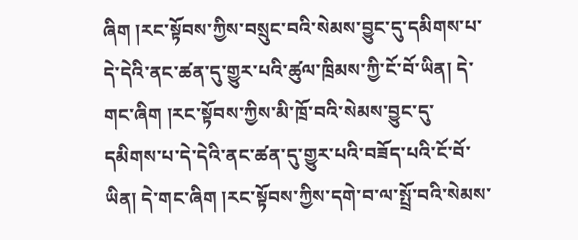ཞིག །རང་སྟོབས་ཀྱིས་བསྲུང་བའི་སེམས་བྱུང་དུ་དམིགས་པ་དེ་དེའི་ནང་ཚན་དུ་གྱུར་པའི་ཚུལ་ཁྲིམས་ཀྱི་ངོ་བོ་ཡིན། དེ་གང་ཞིག །རང་སྟོབས་ཀྱིས་མི་ཁྲོ་བའི་སེམས་བྱུང་དུ་དམིགས་པ་དེ་དེའི་ནང་ཚན་དུ་གྱུར་པའི་བཟོད་པའི་ངོ་བོ་ཡིན། དེ་གང་ཞིག །རང་སྟོབས་ཀྱིས་དགེ་བ་ལ་སྤྲོ་བའི་སེམས་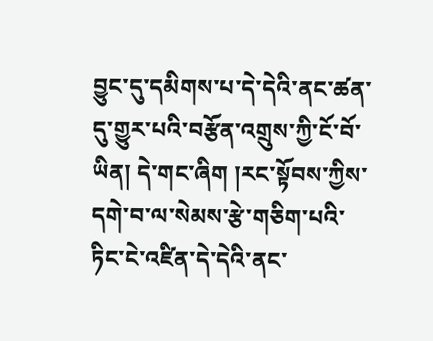བྱུང་དུ་དམིགས་པ་དེ་དེའི་ནང་ཚན་དུ་གྱུར་པའི་བརྩོན་འགྲུས་ཀྱི་ངོ་བོ་ཡིན། དེ་གང་ཞིག །རང་སྟོབས་ཀྱིས་དགེ་བ་ལ་སེམས་རྩེ་གཅིག་པའི་ཏིང་ངེ་འཛིན་དེ་དེའི་ནང་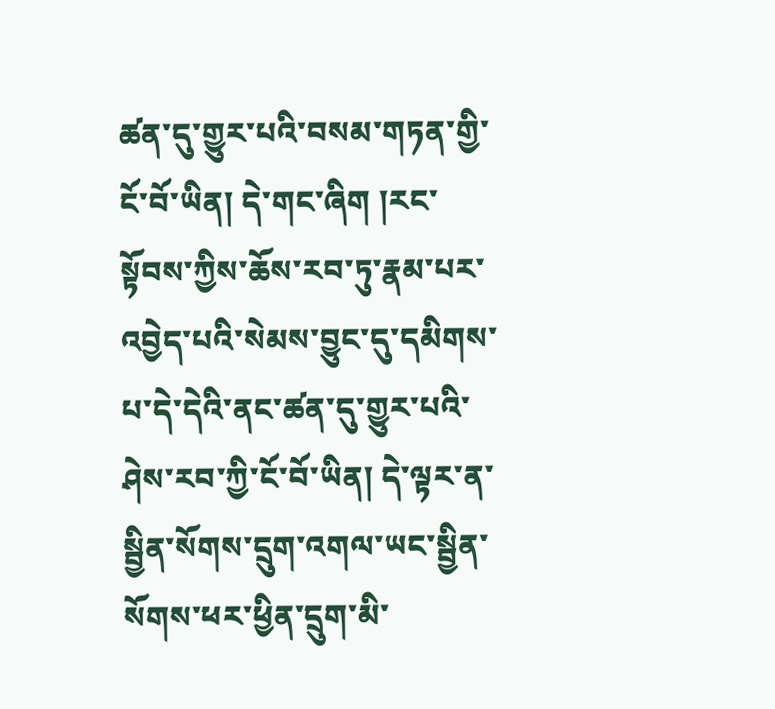ཚན་དུ་གྱུར་པའི་བསམ་གཏན་གྱི་ངོ་བོ་ཡིན། དེ་གང་ཞིག །རང་སྟོབས་ཀྱིས་ཆོས་རབ་ཏུ་རྣམ་པར་འབྱེད་པའི་སེམས་བྱུང་དུ་དམིགས་པ་དེ་དེའི་ནང་ཚན་དུ་གྱུར་པའི་ཤེས་རབ་ཀྱི་ངོ་བོ་ཡིན། དེ་ལྟར་ན་སྦྱིན་སོགས་དྲུག་འགལ་ཡང་སྦྱིན་སོགས་ཕར་ཕྱིན་དྲུག་མི་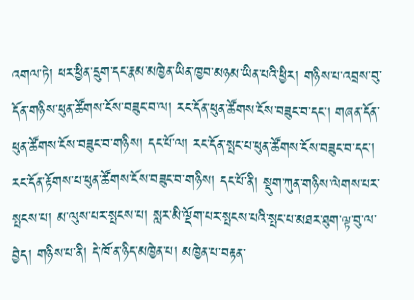འགལ་ཏེ། ཕར་ཕྱིན་དྲུག་དང་རྣམ་མཁྱེན་ཡིན་ཁྱབ་མཉམ་ཡིན་པའི་ཕྱིར། གཉིས་པ་འབྲས་བུ་དོན་གཉིས་ཕུན་ཚོགས་ངོས་བཟུང་བ་ལ། རང་དོན་ཕུན་ཚོགས་ངོས་བཟུང་བ་དང་། གཞན་དོན་ཕུན་ཚོགས་ངོས་བཟུང་བ་གཉིས། དང་པོ་ལ། རང་དོན་སྤང་པ་ཕུན་ཚོགས་ངོས་བཟུང་བ་དང་། རང་དོན་རྟོགས་པ་ཕུན་ཚོགས་ངོས་བཟུང་བ་གཉིས། དང་པོ་ནི། སྡུག་ཀུན་གཉིས་ལེགས་པར་སྤངས་པ། མ་ལུས་པར་སྤངས་པ། སླར་མི་ལྡོག་པར་སྤངས་པའི་སྤང་པ་མཐར་ཐུག་ལྟ་བུ་ལ་བྱེད། གཉིས་པ་ནི། དེ་ཁོ་ན་ཉིད་མཁྱེན་པ། མཁྱེན་པ་བརྟན་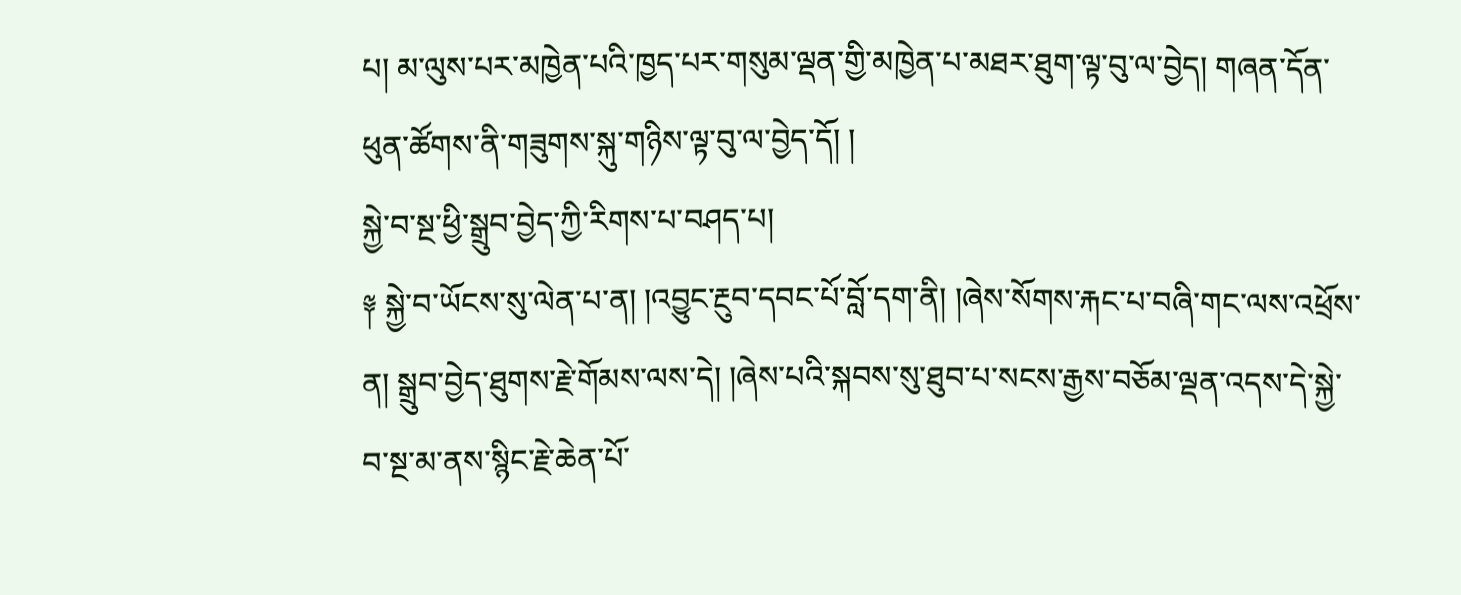པ། མ་ལུས་པར་མཁྱེན་པའི་ཁྱད་པར་གསུམ་ལྡན་གྱི་མཁྱེན་པ་མཐར་ཐུག་ལྟ་བུ་ལ་བྱེད། གཞན་དོན་ཕུན་ཚོགས་ནི་གཟུགས་སྐུ་གཉིས་ལྟ་བུ་ལ་བྱེད་དོ། །
སྐྱེ་བ་སྔ་ཕྱི་སྒྲུབ་བྱེད་ཀྱི་རིགས་པ་བཤད་པ།
༈ སྐྱེ་བ་ཡོངས་སུ་ལེན་པ་ན། །འབྱུང་རྔུབ་དབང་པོ་བློ་དག་ནི། །ཞེས་སོགས་རྐང་པ་བཞི་གང་ལས་འཕྲོས་ན། སྒྲུབ་བྱེད་ཐུགས་རྗེ་གོམས་ལས་དེ། །ཞེས་པའི་སྐབས་སུ་ཐུབ་པ་སངས་རྒྱས་བཅོམ་ལྡན་འདས་དེ་སྐྱེ་བ་སྔ་མ་ནས་སྙིང་རྗེ་ཆེན་པོ་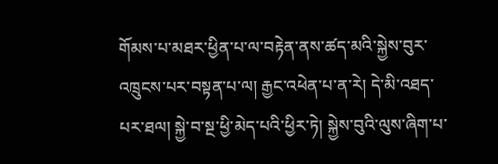གོམས་པ་མཐར་ཕྱིན་པ་ལ་བརྟེན་ནས་ཚད་མའི་སྐྱེས་བུར་འཁྲུངས་པར་བསྟན་པ་ལ། རྒྱང་འཕེན་པ་ན་རེ། དེ་མི་འཐད་པར་ཐལ། སྐྱེ་བ་སྔ་ཕྱི་མེད་པའི་ཕྱིར་ཏེ། སྐྱེས་བུའི་ལུས་ཞིག་པ་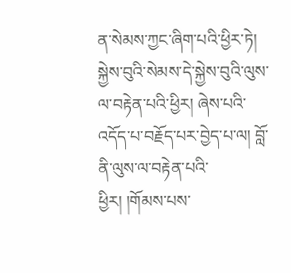ན་སེམས་ཀྱང་ཞིག་པའི་ཕྱིར་ཏེ། སྐྱེས་བུའི་སེམས་དེ་སྐྱེས་བུའི་ལུས་ལ་བརྟེན་པའི་ཕྱིར། ཞེས་པའི་འདོད་པ་བརྗོད་པར་བྱེད་པ་ལ། བློ་ནི་ལུས་ལ་བརྟེན་པའི་ཕྱིར། །གོམས་པས་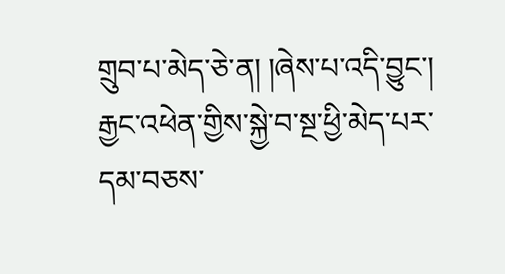གྲུབ་པ་མེད་ཅེ་ན། །ཞེས་པ་འདི་བྱུང་། རྒྱང་འཕེན་གྱིས་སྐྱེ་བ་སྔ་ཕྱི་མེད་པར་དམ་བཅས་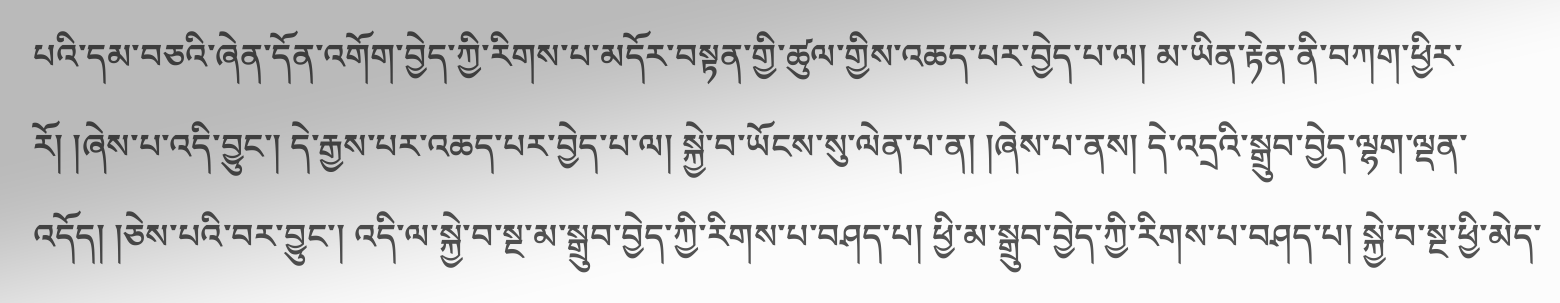པའི་དམ་བཅའི་ཞེན་དོན་འགོག་བྱེད་ཀྱི་རིགས་པ་མདོར་བསྟན་གྱི་ཚུལ་གྱིས་འཆད་པར་བྱེད་པ་ལ། མ་ཡིན་རྟེན་ནི་བཀག་ཕྱིར་རོ། །ཞེས་པ་འདི་བྱུང་། དེ་རྒྱས་པར་འཆད་པར་བྱེད་པ་ལ། སྐྱེ་བ་ཡོངས་སུ་ལེན་པ་ན། །ཞེས་པ་ནས། དེ་འདྲའི་སྒྲུབ་བྱེད་ལྷག་ལྡན་འདོད། །ཅེས་པའི་བར་བྱུང་། འདི་ལ་སྐྱེ་བ་སྔ་མ་སྒྲུབ་བྱེད་ཀྱི་རིགས་པ་བཤད་པ། ཕྱི་མ་སྒྲུབ་བྱེད་ཀྱི་རིགས་པ་བཤད་པ། སྐྱེ་བ་སྔ་ཕྱི་མེད་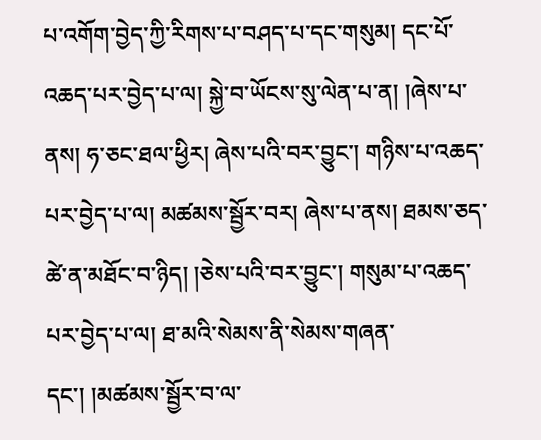པ་འགོག་བྱེད་ཀྱི་རིགས་པ་བཤད་པ་དང་གསུམ། དང་པོ་འཆད་པར་བྱེད་པ་ལ། སྐྱེ་བ་ཡོངས་སུ་ལེན་པ་ན། །ཞེས་པ་ནས། ཧ་ཅང་ཐལ་ཕྱིར། ཞེས་པའི་བར་བྱུང་། གཉིས་པ་འཆད་པར་བྱེད་པ་ལ། མཚམས་སྦྱོར་བར། ཞེས་པ་ནས། ཐམས་ཅད་ཚེ་ན་མཐོང་བ་ཉིད། །ཅེས་པའི་བར་བྱུང་། གསུམ་པ་འཆད་པར་བྱེད་པ་ལ། ཐ་མའི་སེམས་ནི་སེམས་གཞན་དང་། །མཚམས་སྦྱོར་བ་ལ་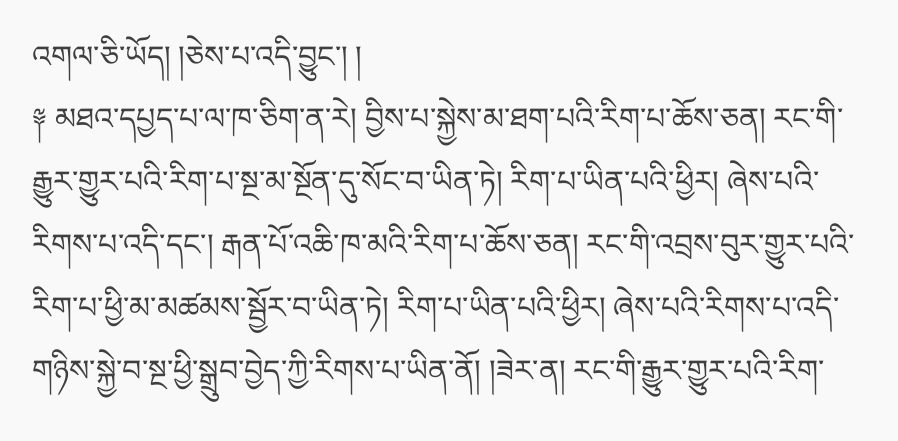འགལ་ཅི་ཡོད། །ཅེས་པ་འདི་བྱུང་། །
༈ མཐའ་དཔྱད་པ་ལ་ཁ་ཅིག་ན་རེ། བྱིས་པ་སྐྱེས་མ་ཐག་པའི་རིག་པ་ཆོས་ཅན། རང་གི་རྒྱུར་གྱུར་པའི་རིག་པ་སྔ་མ་སྔོན་དུ་སོང་བ་ཡིན་ཏེ། རིག་པ་ཡིན་པའི་ཕྱིར། ཞེས་པའི་རིགས་པ་འདི་དང་། རྒན་པོ་འཆི་ཁ་མའི་རིག་པ་ཆོས་ཅན། རང་གི་འབྲས་བུར་གྱུར་པའི་རིག་པ་ཕྱི་མ་མཚམས་སྦྱོར་བ་ཡིན་ཏེ། རིག་པ་ཡིན་པའི་ཕྱིར། ཞེས་པའི་རིགས་པ་འདི་གཉིས་སྐྱེ་བ་སྔ་ཕྱི་སྒྲུབ་བྱེད་ཀྱི་རིགས་པ་ཡིན་ནོ། །ཟེར་ན། རང་གི་རྒྱུར་གྱུར་པའི་རིག་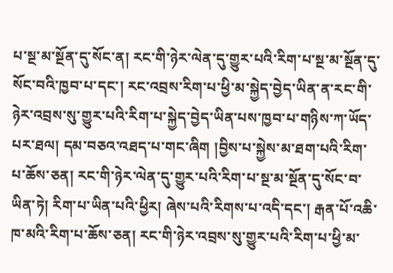པ་སྔ་མ་སྔོན་དུ་སོང་ན། རང་གི་ཉེར་ལེན་དུ་གྱུར་པའི་རིག་པ་སྔ་མ་སྔོན་དུ་སོང་བའི་ཁྱབ་པ་དང་། རང་འབྲས་རིག་པ་ཕྱི་མ་སྐྱེད་བྱེད་ཡིན་ན་རང་གི་ཉེར་འབྲས་སུ་གྱུར་པའི་རིག་པ་སྐྱེད་བྱེད་ཡིན་པས་ཁྱབ་པ་གཉིས་ཀ་ཡོད་པར་ཐལ། དམ་བཅའ་འཐད་པ་གང་ཞིག །བྱིས་པ་སྐྱེས་མ་ཐག་པའི་རིག་པ་ཆོས་ཅན། རང་གི་ཉེར་ལེན་དུ་གྱུར་པའི་རིག་པ་སྔ་མ་སྔོན་དུ་སོང་བ་ཡིན་ཏེ། རིག་པ་ཡིན་པའི་ཕྱིར། ཞེས་པའི་རིགས་པ་འདི་དང་། རྒན་པོ་འཆི་ཁ་མའི་རིག་པ་ཆོས་ཅན། རང་གི་ཉེར་འབྲས་སུ་གྱུར་པའི་རིག་པ་ཕྱི་མ་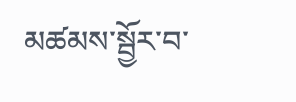མཚམས་སྦྱོར་བ་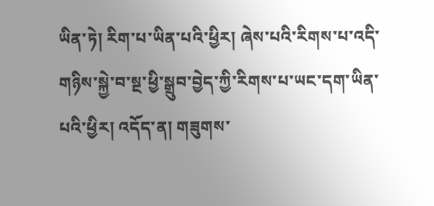ཡིན་ཏེ། རིག་པ་ཡིན་པའི་ཕྱིར། ཞེས་པའི་རིགས་པ་འདི་གཉིས་སྐྱེ་བ་སྔ་ཕྱི་སྒྲུབ་བྱེད་ཀྱི་རིགས་པ་ཡང་དག་ཡིན་པའི་ཕྱིར། འདོད་ན། གཟུགས་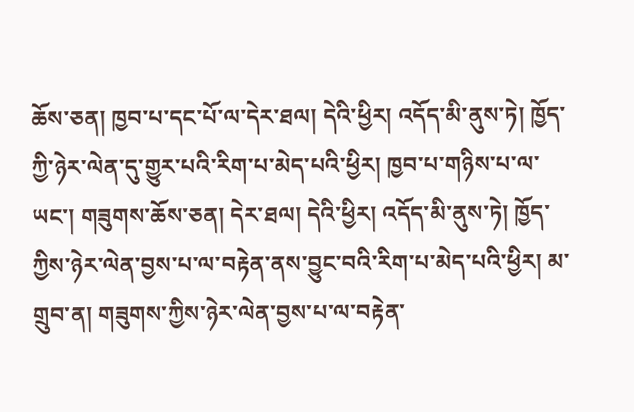ཆོས་ཅན། ཁྱབ་པ་དང་པོ་ལ་དེར་ཐལ། དེའི་ཕྱིར། འདོད་མི་ནུས་ཏེ། ཁྱོད་ཀྱི་ཉེར་ལེན་དུ་གྱུར་པའི་རིག་པ་མེད་པའི་ཕྱིར། ཁྱབ་པ་གཉིས་པ་ལ་ཡང་། གཟུགས་ཆོས་ཅན། དེར་ཐལ། དེའི་ཕྱིར། འདོད་མི་ནུས་ཏེ། ཁྱོད་ཀྱིས་ཉེར་ལེན་བྱས་པ་ལ་བརྟེན་ནས་བྱུང་བའི་རིག་པ་མེད་པའི་ཕྱིར། མ་གྲུབ་ན། གཟུགས་ཀྱིས་ཉེར་ལེན་བྱས་པ་ལ་བརྟེན་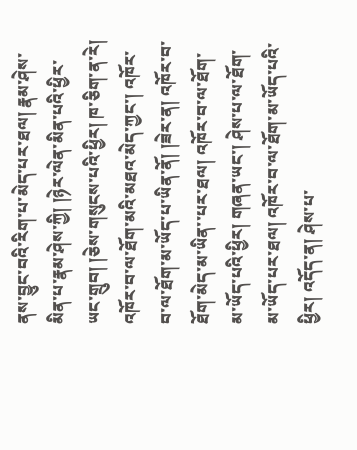ནས་བྱུང་བའི་རིག་པ་མེད་པར་ཐལ། རྣམ་ཤེས་མིན་པ་རྣམ་ཤེས་ཀྱི། །ཉེར་ལེན་མིན་པའི་ཕྱིར་ཡང་གྲུབ། །ཅེས་གསུངས་པའི་ཕྱིར། ཁ་ཅིག་ན་རེ། འཁོར་བ་ལ་ཐོག་མའི་མཐའ་མེད་ཀྱང་། འཁོར་བ་ལ་ཐོག་མ་ཡོད་པ་ཡིན་ནོ། །ཟེར་ན། འཁོར་བ་ཐོག་མེད་མ་ཡིན་་པར་ཐལ། འཁོར་བ་ལ་ཐོག་མ་ཡོད་པའི་ཕྱིར། གཞན་ཡང་། ཤེས་པ་ལ་ཐོག་མ་ཡོད་པར་ཐལ། འཁོར་བ་ལ་ཐོག་མ་ཡོད་པའི་ཕྱིར། འདོད་ན། ཤེས་པ་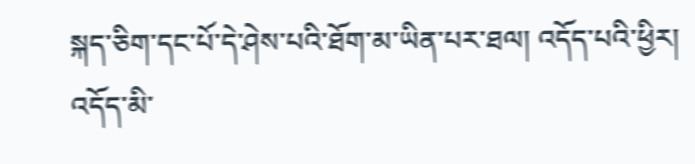སྐད་ཅིག་དང་པོ་དེ་ཤེས་པའི་ཐོག་མ་ཡིན་པར་ཐལ། འདོད་པའི་ཕྱིར། འདོད་མི་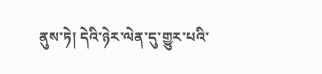ནུས་ཏེ། དེའི་ཉེར་ལེན་དུ་གྱུར་པའི་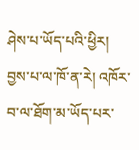ཤེས་པ་ཡོད་པའི་ཕྱིར། བྱས་པ་ལ་ཁོ་ན་རེ། འཁོར་བ་ལ་ཐོག་མ་ཡོད་པར་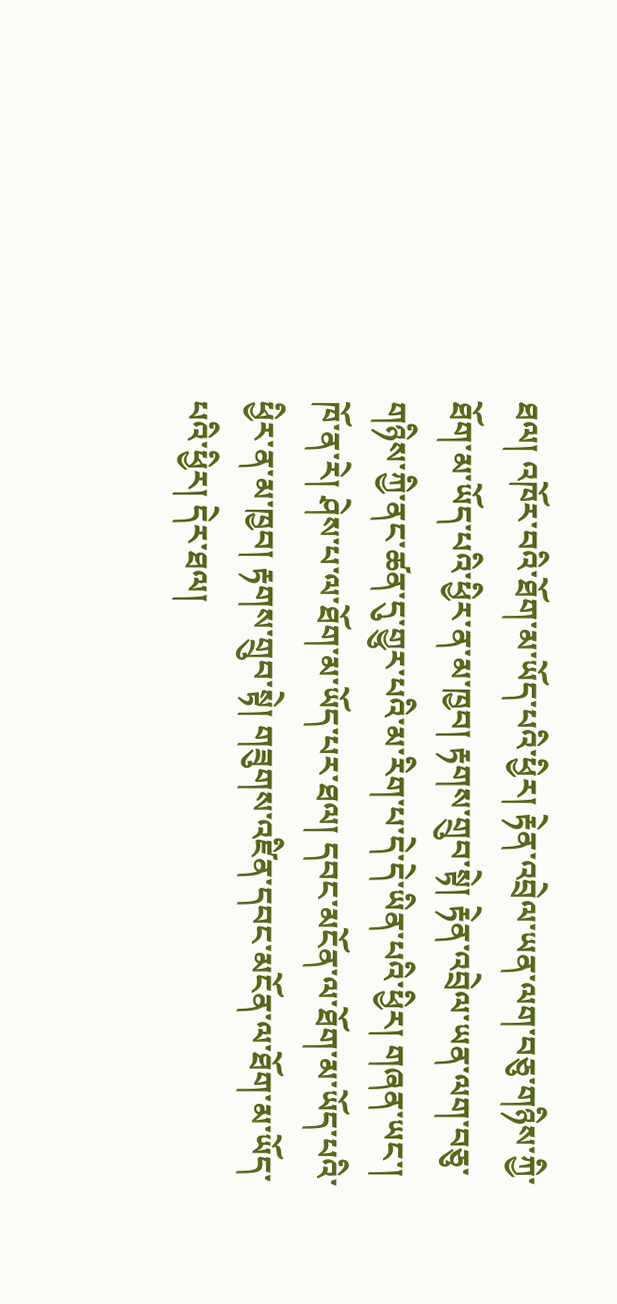ཐལ། འཁོར་བའི་ཐོག་མ་ཡོད་པའི་ཕྱིར། རྟེན་འབྲེལ་ཡན་ལག་བཅུ་གཉིས་ཀྱི་ཐོག་མ་ཡོད་པའི་ཕྱིར་ན་མ་ཁྱབ། རྟགས་གྲུབ་སྟེ། རྟེན་འབྲེལ་ཡན་ལག་བཅུ་གཉིས་ཀྱི་ནང་ཚན་དུ་གྱུར་པའི་མ་རིག་པ་དེ་དེ་ཡིན་པའི་ཕྱིར། གཞན་ཡང་། ཁོ་ན་རེ། ཤེས་པ་ལ་ཐོག་མ་ཡོད་པར་ཐལ། དབང་མངོན་ལ་ཐོག་མ་ཡོད་པའི་ཕྱིར་ན་མ་ཁྱབ། རྟགས་གྲུབ་སྟེ། གཟུགས་འཛིན་དབང་མངོན་ལ་ཐོག་མ་ཡོད་པའི་ཕྱིར། དེར་ཐལ།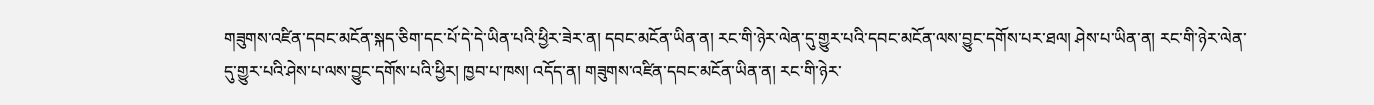གཟུགས་འཛིན་དབང་མངོན་སྐད་ཅིག་དང་པོ་དེ་དེ་ཡིན་པའི་ཕྱིར་ཟེར་ན། དབང་མངོན་ཡིན་ན། རང་གི་ཉེར་ལེན་དུ་གྱུར་པའི་དབང་མངོན་ལས་བྱུང་དགོས་པར་ཐལ། ཤེས་པ་ཡིན་ན། རང་གི་ཉེར་ལེན་དུ་གྱུར་པའི་ཤེས་པ་ལས་བྱུང་དགོས་པའི་ཕྱིར། ཁྱབ་པ་ཁས། འདོད་ན། གཟུགས་འཛིན་དབང་མངོན་ཡིན་ན། རང་གི་ཉེར་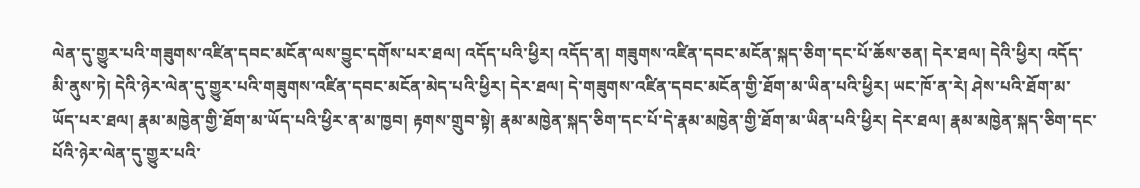ལེན་དུ་གྱུར་པའི་གཟུགས་འཛིན་དབང་མངོན་ལས་བྱུང་དགོས་པར་ཐལ། འདོད་པའི་ཕྱིར། འདོད་ན། གཟུགས་འཛིན་དབང་མངོན་སྐད་ཅིག་དང་པོ་ཆོས་ཅན། དེར་ཐལ། དེའི་ཕྱིར། འདོད་མི་ནུས་ཏེ། དེའི་ཉེར་ལེན་དུ་གྱུར་པའི་གཟུགས་འཛིན་དབང་མངོན་མེད་པའི་ཕྱིར། དེར་ཐལ། དེ་གཟུགས་འཛིན་དབང་མངོན་གྱི་ཐོག་མ་ཡིན་པའི་ཕྱིར། ཡང་ཁོ་ན་རེ། ཤེས་པའི་ཐོག་མ་ཡོད་པར་ཐལ། རྣམ་མཁྱེན་གྱི་ཐོག་མ་ཡོད་པའི་ཕྱིར་ན་མ་ཁྱབ། རྟགས་གྲུབ་སྟེ། རྣམ་མཁྱེན་སྐད་ཅིག་དང་པོ་དེ་རྣམ་མཁྱེན་གྱི་ཐོག་མ་ཡིན་པའི་ཕྱིར། དེར་ཐལ། རྣམ་མཁྱེན་སྐད་ཅིག་དང་པོའི་ཉེར་ལེན་དུ་གྱུར་པའི་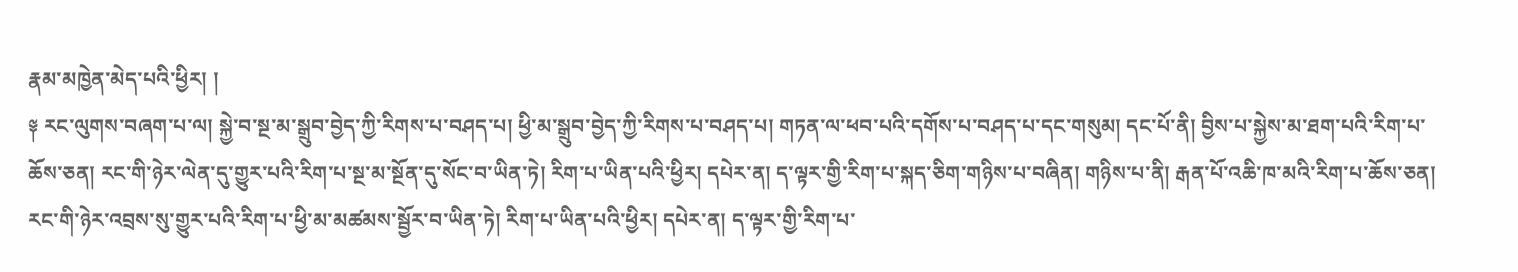རྣམ་མཁྱེན་མེད་པའི་ཕྱིར། །
༈ རང་ལུགས་བཞག་པ་ལ། སྐྱེ་བ་སྔ་མ་སྒྲུབ་བྱེད་ཀྱི་རིགས་པ་བཤད་པ། ཕྱི་མ་སྒྲུབ་བྱེད་ཀྱི་རིགས་པ་བཤད་པ། གཏན་ལ་ཕབ་པའི་དགོས་པ་བཤད་པ་དང་གསུམ། དང་པོ་ནི། བྱིས་པ་སྐྱེས་མ་ཐག་པའི་རིག་པ་ཆོས་ཅན། རང་གི་ཉེར་ལེན་དུ་གྱུར་པའི་རིག་པ་སྔ་མ་སྔོན་དུ་སོང་བ་ཡིན་ཏེ། རིག་པ་ཡིན་པའི་ཕྱིར། དཔེར་ན། ད་ལྟར་གྱི་རིག་པ་སྐད་ཅིག་གཉིས་པ་བཞིན། གཉིས་པ་ནི། རྒན་པོ་འཆི་ཁ་མའི་རིག་པ་ཆོས་ཅན། རང་གི་ཉེར་འབྲས་སུ་གྱུར་པའི་རིག་པ་ཕྱི་མ་མཚམས་སྦྱོར་བ་ཡིན་ཏེ། རིག་པ་ཡིན་པའི་ཕྱིར། དཔེར་ན། ད་ལྟར་གྱི་རིག་པ་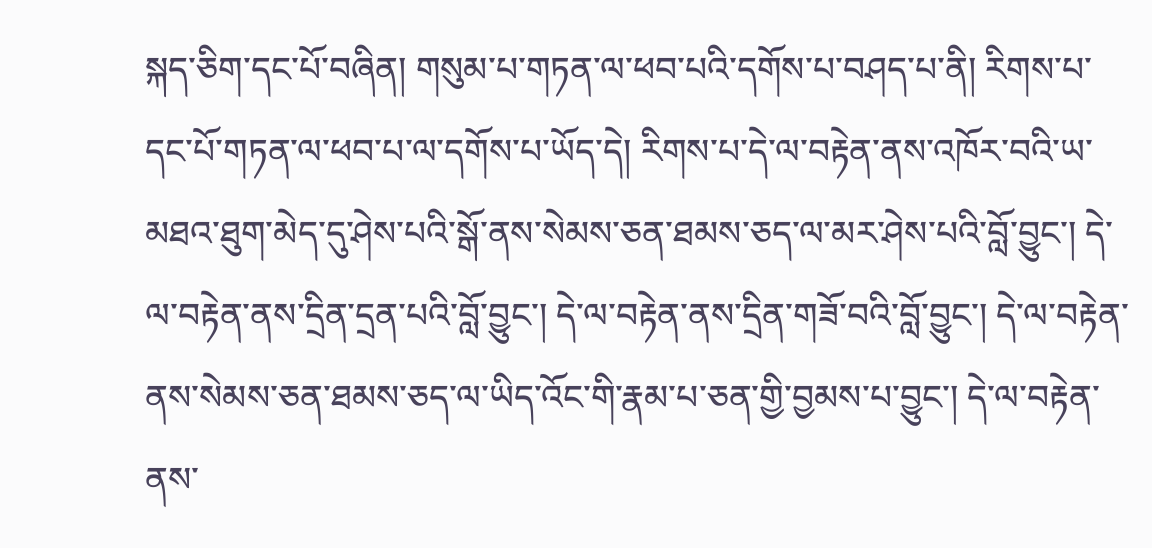སྐད་ཅིག་དང་པོ་བཞིན། གསུམ་པ་གཏན་ལ་ཕབ་པའི་དགོས་པ་བཤད་པ་ནི། རིགས་པ་དང་པོ་གཏན་ལ་ཕབ་པ་ལ་དགོས་པ་ཡོད་དེ། རིགས་པ་དེ་ལ་བརྟེན་ནས་འཁོར་བའི་ཡ་མཐའ་ཐུག་མེད་དུ་ཤེས་པའི་སྒོ་ནས་སེམས་ཅན་ཐམས་ཅད་ལ་མར་ཤེས་པའི་བློ་བྱུང་། དེ་ལ་བརྟེན་ནས་དྲིན་དྲན་པའི་བློ་བྱུང་། དེ་ལ་བརྟེན་ནས་དྲིན་གཟོ་བའི་བློ་བྱུང་། དེ་ལ་བརྟེན་ནས་སེམས་ཅན་ཐམས་ཅད་ལ་ཡིད་འོང་གི་རྣམ་པ་ཅན་གྱི་བྱམས་པ་བྱུང་། དེ་ལ་བརྟེན་ནས་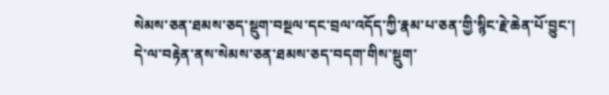སེམས་ཅན་ཐམས་ཅད་སྡུག་བསྔལ་དང་བྲལ་འདོད་ཀྱི་རྣམ་པ་ཅན་གྱི་སྙིང་རྗེ་ཆེན་པོ་བྱུང་། དེ་ལ་བརྟེན་ནས་སེམས་ཅན་ཐམས་ཅད་བདག་གིས་སྡུག་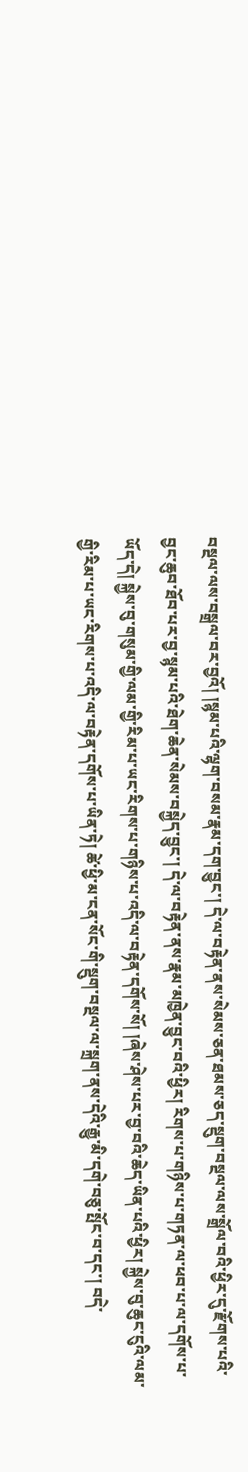བསྔལ་ལས་བསྒྲལ་བར་བྱའོ། །སྙམ་པའི་ལྷག་བསམ་རྣམ་དག་བྱུང་། དེ་ལ་བརྟེན་ནས་སེམས་ཅན་ཐམས་ཅད་སྡུག་བསྔལ་ལས་སྒྲོལ་བའི་ཕྱིར་དུ་རྫོགས་པའི་བྱང་ཆུབ་ཐོབ་པར་བྱ་སྙམ་པའི་ཐེག་ཆེན་སེམས་བསྐྱེད་བྱུང་། དེ་ལ་བརྟེན་ནས་རྣམ་མཁྱེན་བྱུང་བའི་ཕྱིར། རིགས་པ་གཉིས་པ་གཏན་ལ་ཕབ་པ་ལ་དགོས་པ་ཡོད་དེ། སྐྱེས་བུ་གསུམ་གྱི་ལམ་གྱི་རིམ་པ་ཡང་རིགས་པ་གཉིས་པ་འདི་ལ་བརྟེན་དགོས་སོ། །ཞེས་ཤེས་པར་བྱ་བའི་ཆེད་ཡིན་པའི་ཕྱིར། སྐྱེས་བུ་ཆུང་ངུའི་ལམ་གྱི་རིམ་པ་ཡང་རིགས་པ་འདི་ལ་བརྟེན་དགོས་པ་ཡིན་ཏེ། ཚེ་ཕྱི་མ་ངན་སོང་གི་སྡུག་བསྔལ་ལ་སྐྲག་ནས་དེའི་རྒྱུ་མི་དགེ་བཅུ་སྤོང་བ་དང་། བདེ་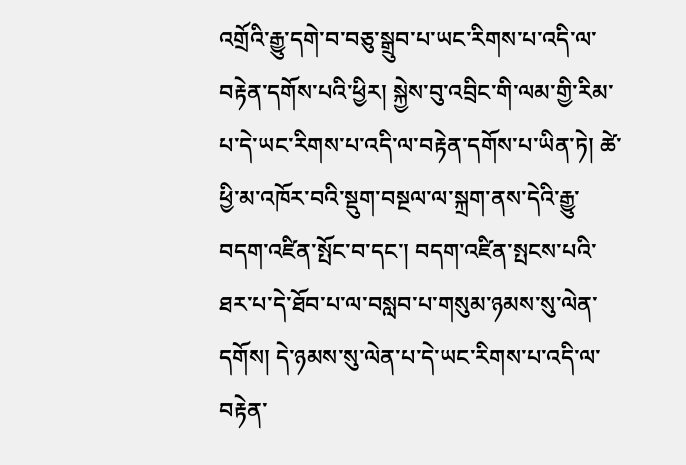འགྲོའི་རྒྱུ་དགེ་བ་བཅུ་སྒྲུབ་པ་ཡང་རིགས་པ་འདི་ལ་བརྟེན་དགོས་པའི་ཕྱིར། སྐྱེས་བུ་འབྲིང་གི་ལམ་གྱི་རིམ་པ་དེ་ཡང་རིགས་པ་འདི་ལ་བརྟེན་དགོས་པ་ཡིན་ཏེ། ཚེ་ཕྱི་མ་འཁོར་བའི་སྡུག་བསྔལ་ལ་སྐྲག་ནས་དེའི་རྒྱུ་བདག་འཛིན་སྤོང་བ་དང་། བདག་འཛིན་སྤངས་པའི་ཐར་པ་དེ་ཐོབ་པ་ལ་བསླབ་པ་གསུམ་ཉམས་སུ་ལེན་དགོས། དེ་ཉམས་སུ་ལེན་པ་དེ་ཡང་རིགས་པ་འདི་ལ་བརྟེན་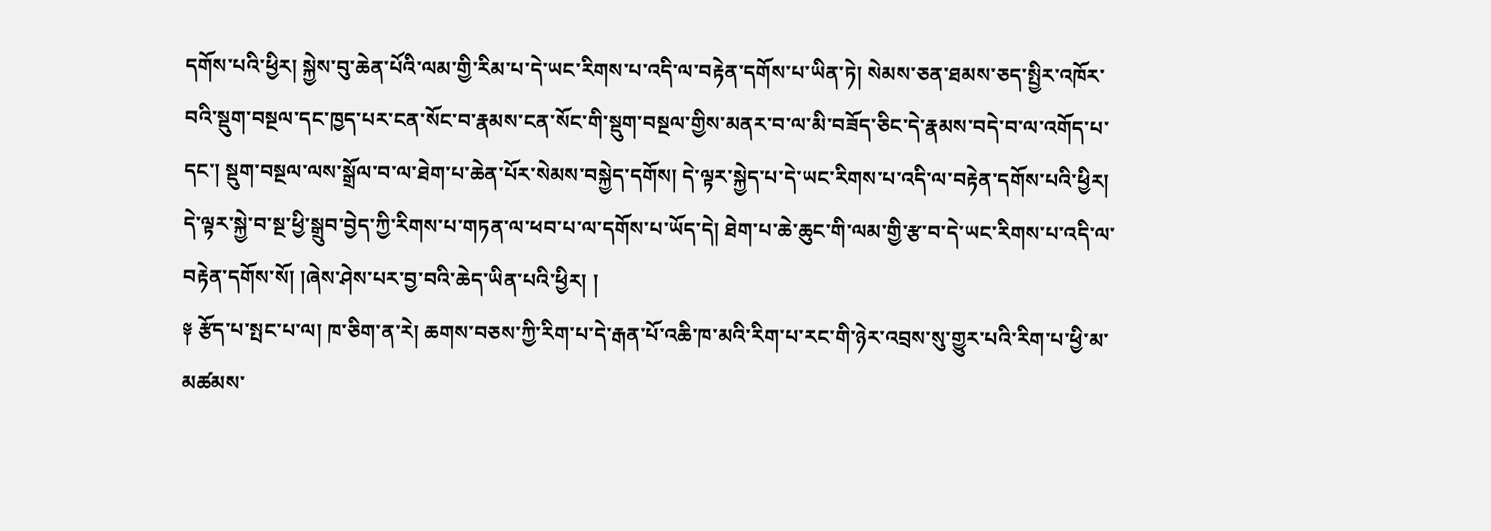དགོས་པའི་ཕྱིར། སྐྱེས་བུ་ཆེན་པོའི་ལམ་གྱི་རིམ་པ་དེ་ཡང་རིགས་པ་འདི་ལ་བརྟེན་དགོས་པ་ཡིན་ཏེ། སེམས་ཅན་ཐམས་ཅད་སྤྱིར་འཁོར་བའི་སྡུག་བསྔལ་དང་ཁྱད་པར་ངན་སོང་བ་རྣམས་ངན་སོང་གི་སྡུག་བསྔལ་གྱིས་མནར་བ་ལ་མི་བཟོད་ཅིང་དེ་རྣམས་བདེ་བ་ལ་འགོད་པ་དང་། སྡུག་བསྔལ་ལས་སྒྲོལ་བ་ལ་ཐེག་པ་ཆེན་པོར་སེམས་བསྐྱེད་དགོས། དེ་ལྟར་སྐྱེད་པ་དེ་ཡང་རིགས་པ་འདི་ལ་བརྟེན་དགོས་པའི་ཕྱིར། དེ་ལྟར་སྐྱེ་བ་སྔ་ཕྱི་སྒྲུབ་བྱེད་ཀྱི་རིགས་པ་གཏན་ལ་ཕབ་པ་ལ་དགོས་པ་ཡོད་དེ། ཐེག་པ་ཆེ་ཆུང་གི་ལམ་གྱི་རྩ་བ་དེ་ཡང་རིགས་པ་འདི་ལ་བརྟེན་དགོས་སོ། །ཞེས་ཤེས་པར་བྱ་བའི་ཆེད་ཡིན་པའི་ཕྱིར། །
༈ རྩོད་པ་སྤང་པ་ལ། ཁ་ཅིག་ན་རེ། ཆགས་བཅས་ཀྱི་རིག་པ་དེ་རྒན་པོ་འཆི་ཁ་མའི་རིག་པ་རང་གི་ཉེར་འབྲས་སུ་གྱུར་པའི་རིག་པ་ཕྱི་མ་མཚམས་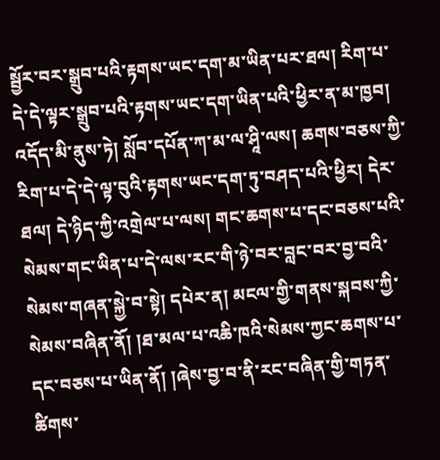སྦྱོར་བར་སྒྲུབ་པའི་རྟགས་ཡང་དག་མ་ཡིན་པར་ཐལ། རིག་པ་དེ་དེ་ལྟར་སྒྲུབ་པའི་རྟགས་ཡང་དག་ཡིན་པའི་ཕྱིར་ན་མ་ཁྱབ། འདོད་མི་ནུས་ཏེ། སློབ་དཔོན་ཀ་མ་ལ་ཤཱི་ལས། ཆགས་བཅས་ཀྱི་རིག་པ་དེ་དེ་ལྟ་བུའི་རྟགས་ཡང་དག་ཏུ་བཤད་པའི་ཕྱིར། དེར་ཐལ། དེ་ཉིད་ཀྱི་འགྲེལ་པ་ལས། གང་ཆགས་པ་དང་བཅས་པའི་སེམས་གང་ཡིན་པ་དེ་ལས་རང་གི་ཉེ་བར་བླང་བར་བྱ་བའི་སེམས་གཞན་སྐྱེ་བ་སྟེ། དཔེར་ན། མངལ་གྱི་གནས་སྐབས་ཀྱི་སེམས་བཞིན་ནོ། །ཐ་མལ་པ་འཆི་ཁའི་སེམས་ཀྱང་ཆགས་པ་དང་བཅས་པ་ཡིན་ནོ། །ཞེས་བྱ་བ་ནི་རང་བཞིན་གྱི་གཏན་ཚིགས་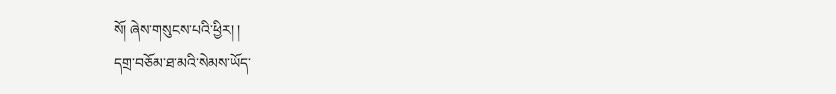སོ། ཞེས་གསུངས་པའི་ཕྱིར། །
དགྲ་བཅོམ་ཐ་མའི་སེམས་ཡོད་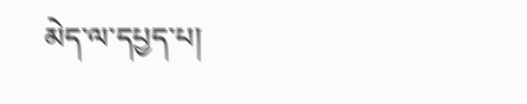མེད་ལ་དཔྱད་པ།